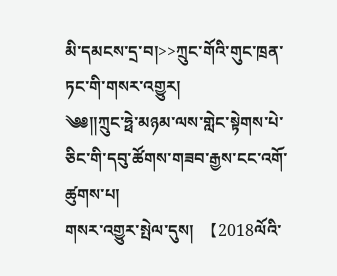མི་དམངས་དྲ་བ།>>ཀྲུང་གོའི་གུང་ཁྲན་ཏང་གི་གསར་འགྱུར།
༄༅།།ཀྲུང་ཧྥེ་མཉམ་ལས་གླེང་སྟེགས་པེ་ཅིང་གི་དབུ་ཚོགས་གཟབ་རྒྱས་ངང་འགོ་ཚུགས་པ།
གསར་འགྱུར་སྤེལ་དུས།  【2018ལོའི་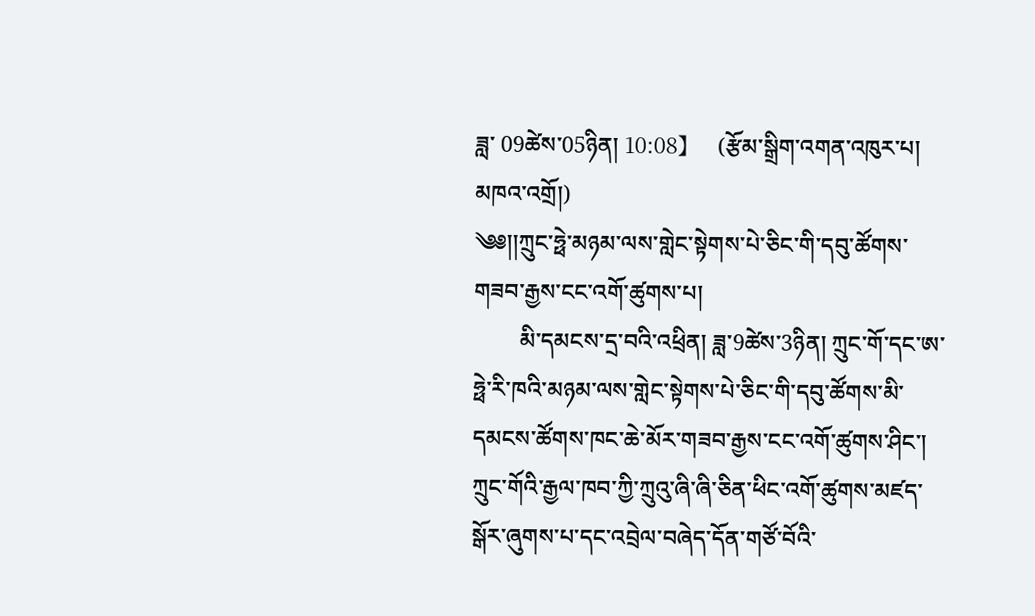ཟླ་ 09ཚེས་05ཉིན། 10:08】   (རྩོམ་སྒྲིག་འགན་འཁུར་པ། མཁའ་འགྲོ།)
༄༅།།ཀྲུང་ཧྥེ་མཉམ་ལས་གླེང་སྟེགས་པེ་ཅིང་གི་དབུ་ཚོགས་གཟབ་རྒྱས་ངང་འགོ་ཚུགས་པ།
        མི་དམངས་དྲ་བའི་འཕྲིན། ཟླ་9ཚེས་3ཉིན། ཀྲུང་གོ་དང་ཨ་ཧྥེ་རི་ཁའི་མཉམ་ལས་གླེང་སྟེགས་པེ་ཅིང་གི་དབུ་ཚོགས་མི་དམངས་ཚོགས་ཁང་ཆེ་མོར་གཟབ་རྒྱས་ངང་འགོ་ཚུགས་ཤིང་། ཀྲུང་གོའི་རྒྱལ་ཁབ་ཀྱི་ཀྲུའུ་ཞི་ཞི་ཅིན་ཕིང་འགོ་ཚུགས་མཛད་སྒོར་ཞུགས་པ་དང་འབྲེལ་བཞེད་དོན་གཙོ་བོའི་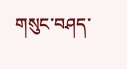གསུང་བཤད་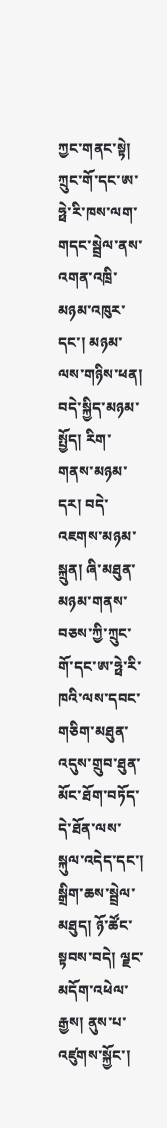ཀྱང་གནང་སྟེ། ཀྲུང་གོ་དང་ཨ་ཧྥེ་རི་ཁས་ལག་གདང་སྦྲེལ་ནས་འགན་འཁྲི་མཉམ་འཁུར་དང་། མཉམ་ལས་གཉིས་ཕན། བདེ་སྐྱིད་མཉམ་སྤྱོད། རིག་གནས་མཉམ་དར། བདེ་འཇགས་མཉམ་སྐྲུན། ཞི་མཐུན་མཉམ་གནས་བཅས་ཀྱི་ཀྲུང་གོ་དང་ཨ་ཧྥེ་རི་ཁའི་ལས་དབང་གཅིག་མཐུན་འདུས་གྲུབ་ཐུན་མོང་ཐོག་བཏོད་དེ་ཐོན་ལས་སྐུལ་འདེད་དང་། སྒྲིག་ཆས་སྦྲེལ་མཐུད། ཉོ་ཚོང་སྟབས་བདེ། ལྗང་མདོག་འཕེལ་རྒྱས། ནུས་པ་འཛུགས་སྐྱོང་།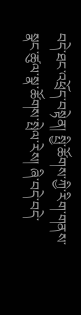བདེ་ཐང་འཕྲོད་བསྟེན། སྤྱི་ཚོགས་ཀྱི་རིག་གནས་སྣང་ཚུལ་སྣ་ཚོགས་སྤེལ་རེས། ཞི་བདེ་བདེ་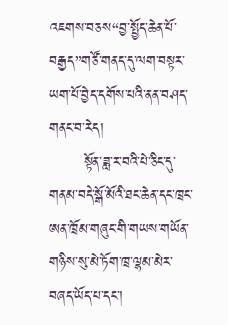འཇགས་བཅས“བྱ་སྤྱོད་ཆེན་པོ་བརྒྱད”གཙོ་གནད་དུ་ལག་བསྟར་ཡག་པོ་བྱེད་དགོས་པའི་ནན་བཤད་གནང་བ་རེད།
       སྟོན་ཟླ་ར་བའི་པེ་ཅིང་དུ་གནམ་བདེ་སྒོ་མོའི་ཐང་ཆེན་དང་ཁྲང་ཨན་ཁྲོམ་གཞུང་གི་གཡས་གཡོན་གཉིས་སུ་མེ་ཏོག་ཁྲ་ལྷམ་མེར་བཞད་ཡོད་པ་དང་།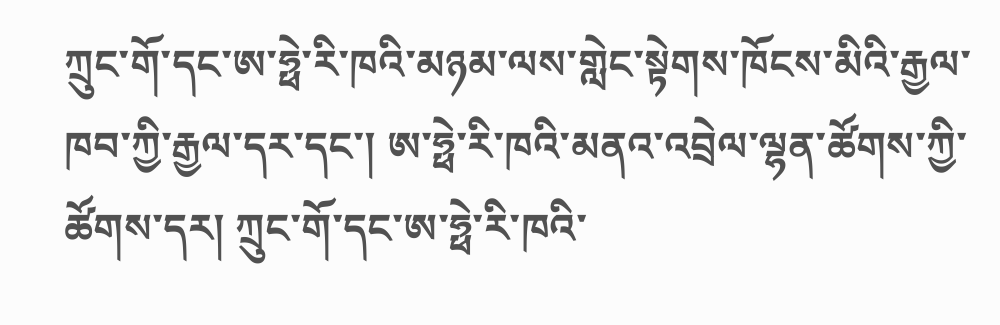ཀྲུང་གོ་དང་ཨ་ཧྥེ་རི་ཁའི་མཉམ་ལས་གླེང་སྟེགས་ཁོངས་མིའི་རྒྱལ་ཁབ་ཀྱི་རྒྱལ་དར་དང་། ཨ་ཧྥེ་རི་ཁའི་མནའ་འབྲེལ་ལྷན་ཚོགས་ཀྱི་ཚོགས་དར། ཀྲུང་གོ་དང་ཨ་ཧྥེ་རི་ཁའི་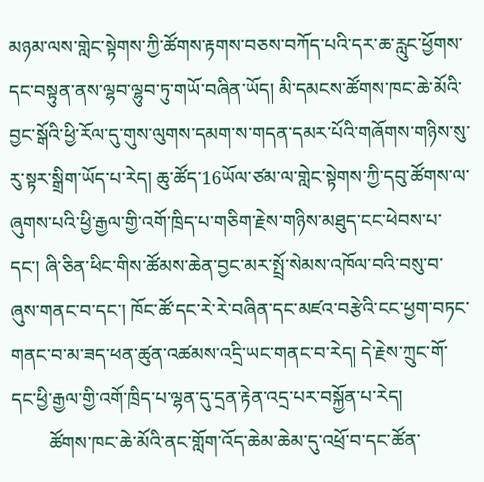མཉམ་ལས་གླེང་སྟེགས་ཀྱི་ཚོགས་རྟགས་བཅས་བཀོད་པའི་དར་ཆ་རླུང་ཕྱོགས་དང་བསྟུན་ནས་ལྷབ་ལྷུབ་ཏུ་གཡོ་བཞིན་ཡོད། མི་དམངས་ཚོགས་ཁང་ཆེ་མོའི་བྱང་སྒོའི་ཕྱི་རོལ་དུ་གུས་ལུགས་དམག་ས་གདན་དམར་པོའི་གཞོགས་གཉིས་སུ་རུ་སྟར་སྒྲིག་ཡོད་པ་རེད། ཆུ་ཚོད་16ཡོལ་ཙམ་ལ་གླེང་སྟེགས་ཀྱི་དབུ་ཚོགས་ལ་ཞུགས་པའི་ཕྱི་རྒྱལ་གྱི་འགོ་ཁྲིད་པ་གཅིག་རྗེས་གཉིས་མཐུད་ངང་ཕེབས་པ་དང་། ཞི་ཅིན་ཕིང་གིས་ཚོམས་ཆེན་བྱང་མར་སྤྲོ་སེམས་འཁོལ་བའི་བསུ་བ་ཞུས་གནང་བ་དང་། ཁོང་ཚོ་དང་རེ་རེ་བཞིན་དང་མཛའ་བརྩེའི་ངང་ཕྱག་བཏང་གནང་བ་མ་ཟད་ཕན་ཚུན་འཚམས་འདྲི་ཡང་གནང་བ་རེད། དེ་རྗེས་ཀྲུང་གོ་དང་ཕྱི་རྒྱལ་གྱི་འགོ་ཁྲིད་པ་ལྷན་དུ་དྲན་རྟེན་འདྲ་པར་བསྐྱོན་པ་རེད།
        ཚོགས་ཁང་ཆེ་མོའི་ནང་གློག་འོད་ཆེམ་ཆེམ་དུ་འཕྲོ་བ་དང་ཚོན་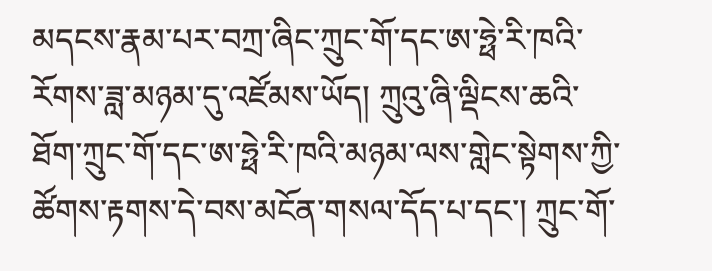མདངས་རྣམ་པར་བཀྲ་ཞིང་ཀྲུང་གོ་དང་ཨ་ཧྥེ་རི་ཁའི་རོགས་ཟླ་མཉམ་དུ་འཛོམས་ཡོད། ཀྲུའུ་ཞི་ལྡིངས་ཆའི་ཐོག་ཀྲུང་གོ་དང་ཨ་ཧྥེ་རི་ཁའི་མཉམ་ལས་གླེང་སྟེགས་ཀྱི་ཚོགས་རྟགས་དེ་བས་མངོན་གསལ་དོད་པ་དང་། ཀྲུང་གོ་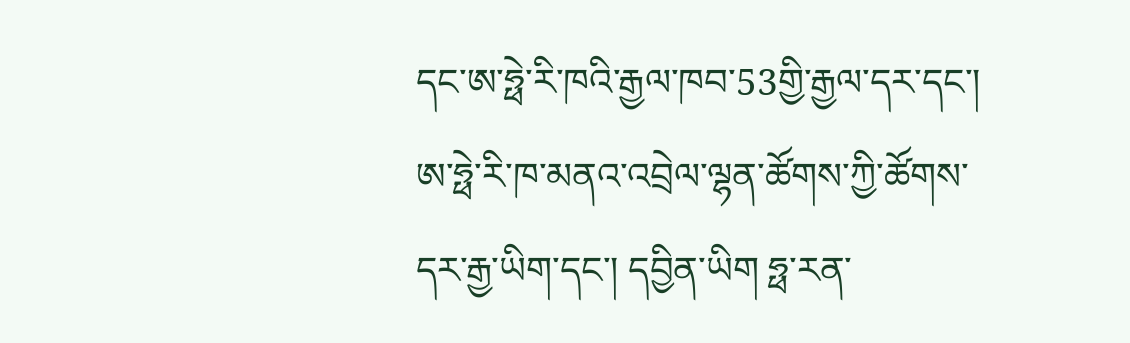དང་ཨ་ཧྥེ་རི་ཁའི་རྒྱལ་ཁབ་53གྱི་རྒྱལ་དར་དང་། ཨ་ཧྥེ་རི་ཁ་མནའ་འབྲེལ་ལྷན་ཚོགས་ཀྱི་ཚོགས་དར་རྒྱ་ཡིག་དང་། དབྱིན་ཡིག ཧྥ་རན་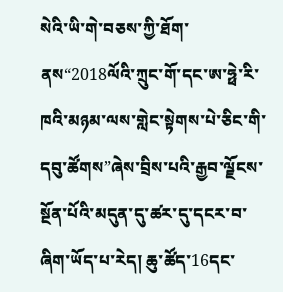སེའི་ཡི་གེ་བཅས་ཀྱི་ཐོག་ནས“2018ལོའི་ཀྲུང་གོ་དང་ཨ་ཧྥེ་རི་ཁའི་མཉམ་ལས་གླེང་སྟེགས་པེ་ཅིང་གི་དབུ་ཚོགས”ཞེས་བྲིས་པའི་རྒྱབ་ལྗོངས་སྔོན་པོའི་མདུན་དུ་ཚར་དུ་དངར་བ་ཞིག་ཡོད་པ་རེད། ཆུ་ཚོད་16དང་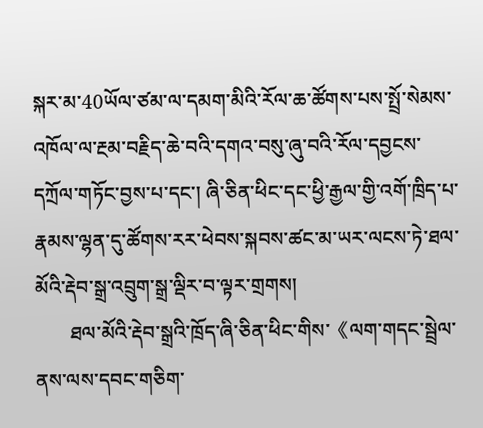སྐར་མ་40ཡོལ་ཙམ་ལ་དམག་མིའི་རོལ་ཆ་ཚོགས་པས་སྤྲོ་སེམས་འཁོལ་ལ་རྔམ་བརྗིད་ཆེ་བའི་དགའ་བསུ་ཞུ་བའི་རོལ་དབྱངས་དཀྲོལ་གཏོང་བྱས་པ་དང་། ཞི་ཅིན་ཕིང་དང་ཕྱི་རྒྱལ་གྱི་འགོ་ཁྲིད་པ་རྣམས་ལྷན་དུ་ཚོགས་རར་ཕེབས་སྐབས་ཚང་མ་ཡར་ལངས་ཏེ་ཐལ་མོའི་རྡེབ་སྒྲ་འབྲུག་སྒྲ་ལྡིར་བ་ལྟར་གྲགས།
       ཐལ་མོའི་རྡེབ་སྒྲའི་ཁྲོད་ཞི་ཅིན་ཕིང་གིས་《ལག་གདང་སྦྲེལ་ནས་ལས་དབང་གཅིག་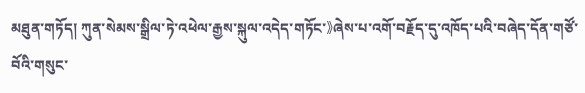མཐུན་གཏོད། ཀུན་སེམས་སྒྲིལ་ཏེ་འཕེལ་རྒྱས་སྐུལ་འདེད་གཏོང་》ཞེས་པ་འགོ་བརྗོད་དུ་འཁོད་པའི་བཞེད་དོན་གཙོ་བོའི་གསུང་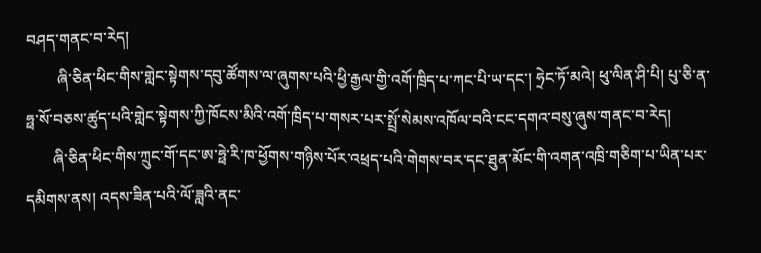བཤད་གནང་བ་རེད།
        ཞི་ཅིན་ཕིང་གིས་གླེང་སྟེགས་དབུ་ཚོགས་ལ་ཞུགས་པའི་ཕྱི་རྒྱལ་གྱི་འགོ་ཁྲིད་པ་ཀང་པི་ཡ་དང་། ཧྲེང་ཏོ་མའེ། ཕུ་ལིན་ཤི་པི། པུ་ཅི་ན་ཧྥ་སོ་བཅས་ཚུད་པའི་གླེང་སྟེགས་ཀྱི་ཁོངས་མིའི་འགོ་ཁྲིད་པ་གསར་པར་སྤྲོ་སེམས་འཁོལ་བའི་ངང་དགའ་བསུ་ཞུས་གནང་བ་རེད།
       ཞི་ཅིན་ཕིང་གིས་ཀྲུང་གོ་དང་ཨ་ཧྥེ་རི་ཁ་ཕྱོགས་གཉིས་པོར་འཕྲད་པའི་གེགས་བར་དང་ཐུན་མོང་གི་འགན་འཁྲི་གཅིག་པ་ཡིན་པར་དམིགས་ནས། འདས་ཟིན་པའི་ལོ་ཟླའི་ནང་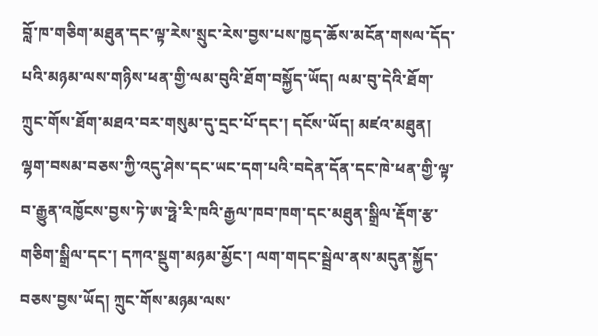བློ་ཁ་གཅིག་མཐུན་དང་ལྟ་རེས་སྲུང་རེས་བྱས་པས་ཁྱད་ཆོས་མངོན་གསལ་དོད་པའི་མཉམ་ལས་གཉིས་ཕན་གྱི་ལམ་བུའི་ཐོག་བསྐྱོད་ཡོད། ལམ་བུ་དེའི་ཐོག་ཀྲུང་གོས་ཐོག་མཐའ་བར་གསུམ་དུ་དྲང་པོ་དང་། དངོས་ཡོད། མཛའ་མཐུན། ལྷག་བསམ་བཅས་ཀྱི་འདུ་ཤེས་དང་ཡང་དག་པའི་བདེན་དོན་དང་ཁེ་ཕན་གྱི་ལྟ་བ་རྒྱུན་འཁྱོངས་བྱས་ཏེ་ཨ་ཧྥེ་རི་ཁའི་རྒྱལ་ཁབ་ཁག་དང་མཐུན་སྒྲིལ་རྡོག་རྩ་གཅིག་སྒྲིལ་དང་། དཀའ་སྡུག་མཉམ་མྱོང་། ལག་གདང་སྦྲེལ་ནས་མདུན་སྐྱོད་བཅས་བྱས་ཡོད། ཀྲུང་གོས་མཉམ་ལས་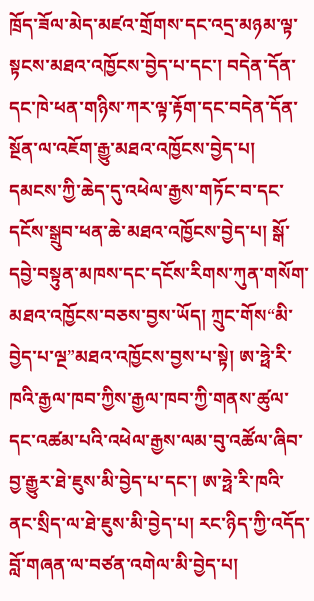ཁྲོད་ཟོལ་མེད་མཛའ་གྲོགས་དང་འདྲ་མཉམ་ལྟ་སྟངས་མཐའ་འཁྱོངས་བྱེད་པ་དང་། བདེན་དོན་དང་ཁེ་ཕན་གཉིས་ཀར་ལྟ་རྟོག་དང་བདེན་དོན་སྔོན་ལ་འཇོག་རྒྱུ་མཐའ་འཁྱོངས་བྱེད་པ། དམངས་ཀྱི་ཆེད་དུ་འཕེལ་རྒྱས་གཏོང་བ་དང་དངོས་སྒྲུབ་ཕན་ཆེ་མཐའ་འཁྱོངས་བྱེད་པ། སྒོ་དབྱེ་བསྟུན་མཁས་དང་དངོས་རིགས་ཀུན་གསོག་མཐའ་འཁྱོངས་བཅས་བྱས་ཡོད། ཀྲུང་གོས“མི་བྱེད་པ་ལྔ”མཐའ་འཁྱོངས་བྱས་པ་སྟེ། ཨ་ཧྥེ་རི་ཁའི་རྒྱལ་ཁབ་ཀྱིས་རྒྱལ་ཁབ་ཀྱི་གནས་ཚུལ་དང་འཚམ་པའི་འཕེལ་རྒྱས་ལམ་བུ་འཚོལ་ཞིབ་བྱ་རྒྱུར་ཐེ་ཇུས་མི་བྱེད་པ་དང་། ཨ་ཧྥེ་རི་ཁའི་ནང་སྲིད་ལ་ཐེ་ཇུས་མི་བྱེད་པ། རང་ཉིད་ཀྱི་འདོད་བློ་གཞན་ལ་བཙན་འགེལ་མི་བྱེད་པ།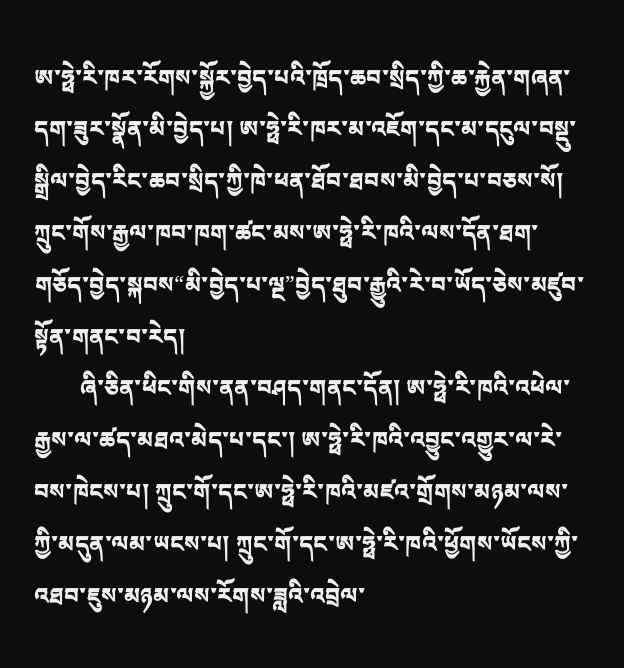ཨ་ཧྥེ་རི་ཁར་རོགས་སྐྱོར་བྱེད་པའི་ཁྲོད་ཆབ་སྲིད་ཀྱི་ཆ་རྐྱེན་གཞན་དག་ཟུར་སྣོན་མི་བྱེད་པ། ཨ་ཧྥེ་རི་ཁར་མ་འཇོག་དང་མ་དངུལ་བསྡུ་སྒྲིལ་བྱེད་རིང་ཆབ་སྲིད་ཀྱི་ཁེ་ཕན་ཐོབ་ཐབས་མི་བྱེད་པ་བཅས་སོ། ཀྲུང་གོས་རྒྱལ་ཁབ་ཁག་ཚང་མས་ཨ་ཧྥེ་རི་ཁའི་ལས་དོན་ཐག་གཅོད་བྱེད་སྐབས“མི་བྱེད་པ་ལྔ”བྱེད་ཐུབ་རྒྱུའི་རེ་བ་ཡོད་ཅེས་མཛུབ་སྟོན་གནང་བ་རེད།
        ཞི་ཅིན་ཕིང་གིས་ནན་བཤད་གནང་དོན། ཨ་ཧྥེ་རི་ཁའི་འཕེལ་རྒྱས་ལ་ཚད་མཐའ་མེད་པ་དང་། ཨ་ཧྥེ་རི་ཁའི་འབྱུང་འགྱུར་ལ་རེ་བས་ཁེངས་པ། ཀྲུང་གོ་དང་ཨ་ཧྥེ་རི་ཁའི་མཛའ་གྲོགས་མཉམ་ལས་ཀྱི་མདུན་ལམ་ཡངས་པ། ཀྲུང་གོ་དང་ཨ་ཧྥེ་རི་ཁའི་ཕྱོགས་ཡོངས་ཀྱི་འཐབ་ཇུས་མཉམ་ལས་རོགས་ཟླའི་འབྲེལ་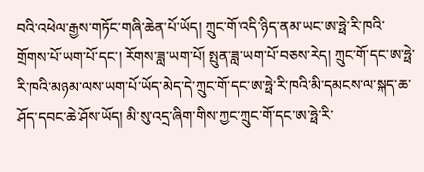བའི་འཕེལ་རྒྱས་གཏོང་གཞི་ཆེན་པོ་ཡོད། ཀྲུང་གོ་འདི་ཉིད་ནམ་ཡང་ཨ་ཧྥེ་རི་ཁའི་གྲོགས་པོ་ཡག་པོ་དང་། རོགས་ཟླ་ཡག་པོ། སྤུན་ཟླ་ཡག་པོ་བཅས་རེད། ཀྲུང་གོ་དང་ཨ་ཧྥེ་རི་ཁའི་མཉམ་ལས་ཡག་པོ་ཡོད་མེད་དེ་ཀྲུང་གོ་དང་ཨ་ཧྥེ་རི་ཁའི་མི་དམངས་ལ་སྐད་ཆ་ཤོད་དབང་ཆེ་ཤོས་ཡོད། མི་སུ་འདྲ་ཞིག་གིས་ཀྱང་ཀྲུང་གོ་དང་ཨ་ཧྥེ་རི་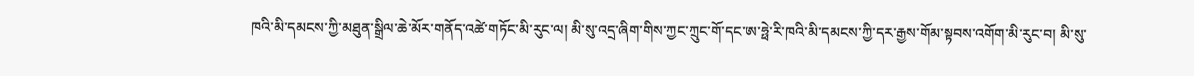ཁའི་མི་དམངས་ཀྱི་མཐུན་སྒྲིལ་ཆེ་མོར་གནོད་འཚེ་གཏོང་མི་རུང་ལ། མི་སུ་འདྲ་ཞིག་གིས་ཀྱང་ཀྲུང་གོ་དང་ཨ་ཧྥེ་རི་ཁའི་མི་དམངས་ཀྱི་དར་རྒྱས་གོམ་སྟབས་འགོག་མི་རུང་བ། མི་སུ་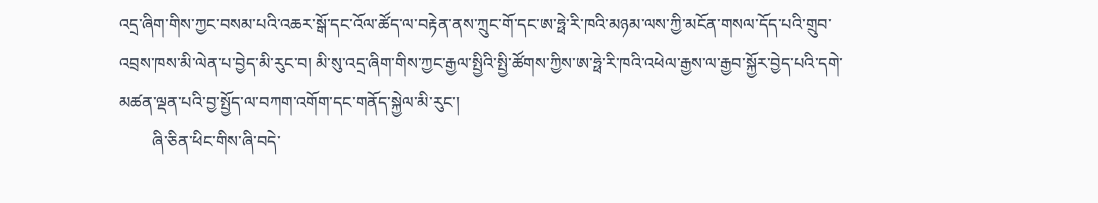འདྲ་ཞིག་གིས་ཀྱང་བསམ་པའི་འཆར་སྒོ་དང་འོལ་ཚོད་ལ་བརྟེན་ནས་ཀྲུང་གོ་དང་ཨ་ཧྥེ་རི་ཁའི་མཉམ་ལས་ཀྱི་མངོན་གསལ་དོད་པའི་གྲུབ་འབྲས་ཁས་མི་ལེན་པ་བྱེད་མི་རུང་བ། མི་སུ་འདྲ་ཞིག་གིས་ཀྱང་རྒྱལ་སྤྱིའི་སྤྱི་ཚོགས་ཀྱིས་ཨ་ཧྥེ་རི་ཁའི་འཕེལ་རྒྱས་ལ་རྒྱབ་སྐྱོར་བྱེད་པའི་དགེ་མཚན་ལྡན་པའི་བྱ་སྤྱོད་ལ་བཀག་འགོག་དང་གནོད་སྐྱེལ་མི་རུང་།
        ཞི་ཅིན་ཕིང་གིས་ཞི་བདེ་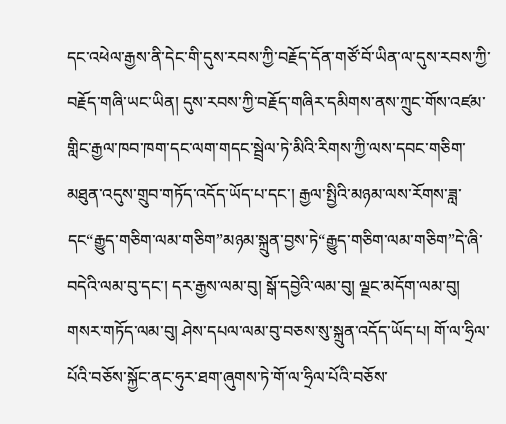དང་འཕེལ་རྒྱས་ནི་དེང་གི་དུས་རབས་ཀྱི་བརྗོད་དོན་གཙོ་བོ་ཡིན་ལ་དུས་རབས་ཀྱི་བརྗོད་གཞི་ཡང་ཡིན། དུས་རབས་ཀྱི་བརྗོད་གཞིར་དམིགས་ནས་ཀྲུང་གོས་འཛམ་གླིང་རྒྱལ་ཁབ་ཁག་དང་ལག་གདང་སྦྲེལ་ཏེ་མིའི་རིགས་ཀྱི་ལས་དབང་གཅིག་མཐུན་འདུས་གྲུབ་གཏོད་འདོད་ཡོད་པ་དང་། རྒྱལ་སྤྱིའི་མཉམ་ལས་རོགས་ཟླ་དང“རྒྱུད་གཅིག་ལམ་གཅིག”མཉམ་སྐྲུན་བྱས་ཏེ“རྒྱུད་གཅིག་ལམ་གཅིག”དེ་ཞི་བདེའི་ལམ་བུ་དང་། དར་རྒྱས་ལམ་བུ། སྒོ་དབྱེའི་ལམ་བུ། ལྗང་མདོག་ལམ་བུ། གསར་གཏོད་ལམ་བུ། ཤེས་དཔལ་ལམ་བུ་བཅས་སུ་སྐྲུན་འདོད་ཡོད་པ། གོ་ལ་ཧྲིལ་པོའི་བཅོས་སྐྱོང་ནང་ཧུར་ཐག་ཞུགས་ཏེ་གོ་ལ་ཧྲིལ་པོའི་བཅོས་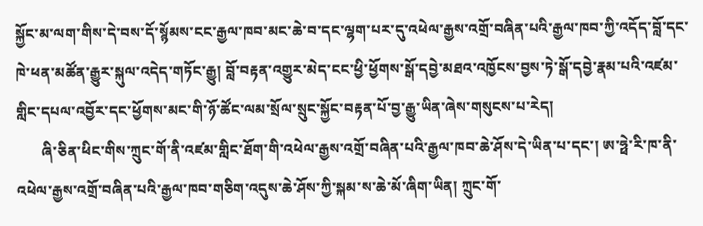སྐྱོང་མ་ལག་གིས་དེ་བས་དོ་སྙོམས་ངང་རྒྱལ་ཁབ་མང་ཆེ་བ་དང་ལྷག་པར་དུ་འཕེལ་རྒྱས་འགྲོ་བཞིན་པའི་རྒྱལ་ཁབ་ཀྱི་འདོད་བློ་དང་ཁེ་ཕན་མཚོན་རྒྱུར་སྐུལ་འདེད་གཏོང་རྒྱུ། བློ་བརྟན་འགྱུར་མེད་ངང་ཕྱི་ཕྱོགས་སྒོ་དབྱེ་མཐའ་འཁྱོངས་བྱས་ཏེ་སྒོ་དབྱེ་རྣམ་པའི་འཛམ་གླིང་དཔལ་འབྱོར་དང་ཕྱོགས་མང་གི་ཉོ་ཚོང་ལམ་སྲོལ་སྲུང་སྐྱོང་བརྟན་པོ་བྱ་རྒྱུ་ཡིན་ཞེས་གསུངས་པ་རེད།
       ཞི་ཅིན་ཕིང་གིས་ཀྲུང་གོ་ནི་འཛམ་གླིང་ཐོག་གི་འཕེལ་རྒྱས་འགྲོ་བཞིན་པའི་རྒྱལ་ཁབ་ཆེ་ཤོས་དེ་ཡིན་པ་དང་། ཨ་ཧྥེ་རི་ཁ་ནི་འཕེལ་རྒྱས་འགྲོ་བཞིན་པའི་རྒྱལ་ཁབ་གཅིག་འདུས་ཆེ་ཤོས་ཀྱི་སྐམ་ས་ཆེ་མོ་ཞིག་ཡིན། ཀྲུང་གོ་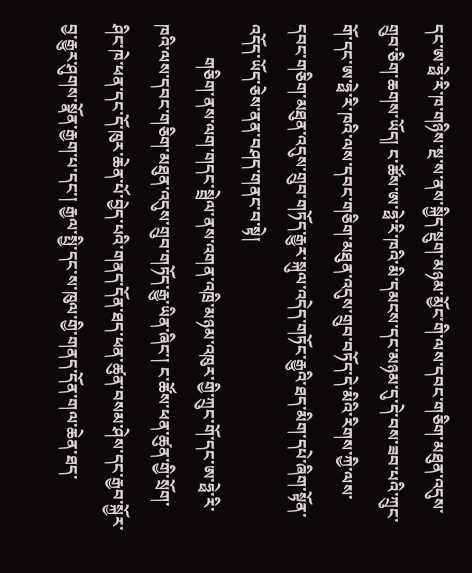དང་ཨ་ཧྥེ་རི་ཁ་གཉིས་སྔ་ས་ནས་སྐྱིད་སྡུག་མཉམ་མྱོང་གི་ལས་དབང་གཅིག་མཐུན་འདུས་གྲུབ་ཅིག་ཆགས་ཡོད། ང་ཚོས་ཨ་ཧྥེ་རི་ཁའི་མི་དམངས་དང་མཉམ་དུ་དེ་བས་ཟབ་པའི་ཀྲུང་གོ་དང་ཨ་ཧྥེ་རི་ཁའི་ལས་དབང་གཅིག་མཐུན་འདུས་གྲུབ་བཏོད་དེ་མིའི་རིགས་ཀྱི་ལས་དབང་གཅིག་མཐུན་འདུས་གྲུབ་གཏོད་རྒྱུར་སྐུལ་འདེད་གཏོང་རྒྱུའི་ཐད་མིག་དཔེ་ཞིག་སྟོན་འདོད་ཡོད་ཅེས་ནན་བཤད་གནང་བ་སྟེ།
        གཅིག་ནས་ལག་གདང་སྦྲེལ་ནས་འགན་འཁྲི་མཉམ་འཁུར་གྱི་ཀྲུང་གོ་དང་ཨ་ཧྥེ་རི་ཁའི་ལས་དབང་གཅིག་མཐུན་འདུས་གྲུབ་གཏོད་རྒྱུ་ཡིན་ཞིང་། ང་ཚོས་ཕན་ཚུན་གྱི་སྲོག་ཤིང་ཁེ་ཕན་དང་དོ་ཁུར་ཆེན་པོ་བྱེད་པའི་གནད་དོན་ཐད་ཕན་ཚུན་བསམ་ཤེས་དང་རྒྱབ་སྐྱོར་བྱ་རྒྱུར་ཤུགས་སྣོན་རྒྱག་པ་དང་། རྒྱལ་སྤྱི་དང་ས་ཁུལ་གྱི་གནད་དོན་གལ་ཆེན་ཐད་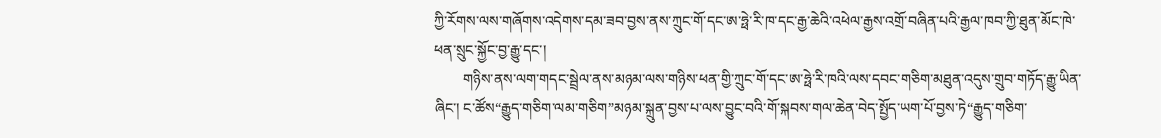ཀྱི་རོགས་ལས་གཞོགས་འདེགས་དམ་ཟབ་བྱས་ནས་ཀྲུང་གོ་དང་ཨ་ཧྥེ་རི་ཁ་དང་རྒྱ་ཆེའི་འཕེལ་རྒྱས་འགྲོ་བཞིན་པའི་རྒྱལ་ཁབ་ཀྱི་ཐུན་མོང་ཁེ་ཕན་སྲུང་སྐྱོང་བྱ་རྒྱུ་དང་།
        གཉིས་ནས་ལག་གདང་སྦྲེལ་ནས་མཉམ་ལས་གཉིས་ཕན་གྱི་ཀྲུང་གོ་དང་ཨ་ཧྥེ་རི་ཁའི་ལས་དབང་གཅིག་མཐུན་འདུས་གྲུབ་གཏོད་རྒྱུ་ཡིན་ཞིང་། ང་ཚོས“རྒྱུད་གཅིག་ལམ་གཅིག”མཉམ་སྐྲུན་བྱས་པ་ལས་བྱུང་བའི་གོ་སྐབས་གལ་ཆེན་བེད་སྤྱོད་ཡག་པོ་བྱས་ཏེ“རྒྱུད་གཅིག་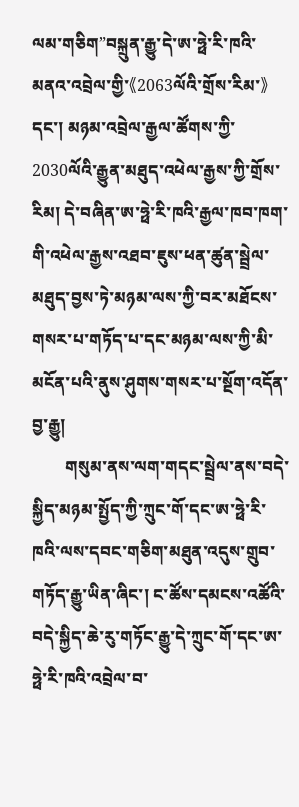ལམ་གཅིག”བསྐྲུན་རྒྱུ་དེ་ཨ་ཧྥེ་རི་ཁའི་མནའ་འབྲེལ་གྱི་《2063ལོའི་གྲོས་རིམ་》དང་། མཉམ་འབྲེལ་རྒྱལ་ཚོགས་ཀྱི་2030ལོའི་རྒྱུན་མཐུད་འཕེལ་རྒྱས་ཀྱི་གྲོས་རིམ། དེ་བཞིན་ཨ་ཧྥེ་རི་ཁའི་རྒྱལ་ཁབ་ཁག་གི་འཕེལ་རྒྱས་འཐབ་ཇུས་ཕན་ཚུན་སྦྲེལ་མཐུད་བྱས་ཏེ་མཉམ་ལས་ཀྱི་བར་མཐོངས་གསར་པ་གཏོད་པ་དང་མཉམ་ལས་ཀྱི་མི་མངོན་པའི་ནུས་ཤུགས་གསར་པ་སྔོག་འདོན་བྱ་རྒྱུ།
        གསུམ་ནས་ལག་གདང་སྦྲེལ་ནས་བདེ་སྐྱིད་མཉམ་སྤྱོད་ཀྱི་ཀྲུང་གོ་དང་ཨ་ཧྥེ་རི་ཁའི་ལས་དབང་གཅིག་མཐུན་འདུས་གྲུབ་གཏོད་རྒྱུ་ཡིན་ཞིང་། ང་ཚོས་དམངས་འཚོའི་བདེ་སྐྱིད་ཆེ་རུ་གཏོང་རྒྱུ་དེ་ཀྲུང་གོ་དང་ཨ་ཧྥེ་རི་ཁའི་འབྲེལ་བ་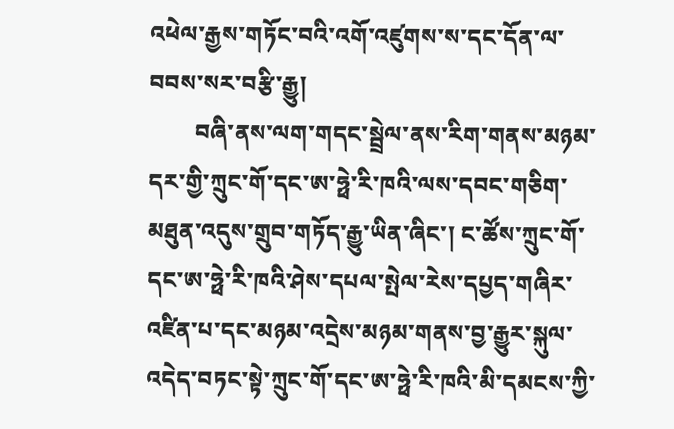འཕེལ་རྒྱས་གཏོང་བའི་འགོ་འཛུགས་ས་དང་དོན་ལ་བབས་སར་བརྩི་རྒྱུ།
        བཞི་ནས་ལག་གདང་སྦྲེལ་ནས་རིག་གནས་མཉམ་དར་གྱི་ཀྲུང་གོ་དང་ཨ་ཧྥེ་རི་ཁའི་ལས་དབང་གཅིག་མཐུན་འདུས་གྲུབ་གཏོད་རྒྱུ་ཡིན་ཞིང་། ང་ཚོས་ཀྲུང་གོ་དང་ཨ་ཧྥེ་རི་ཁའི་ཤེས་དཔལ་སྤེལ་རེས་དཔྱད་གཞིར་འཛིན་པ་དང་མཉམ་འདྲེས་མཉམ་གནས་བྱ་རྒྱུར་སྐུལ་འདེད་བཏང་སྟེ་ཀྲུང་གོ་དང་ཨ་ཧྥེ་རི་ཁའི་མི་དམངས་ཀྱི་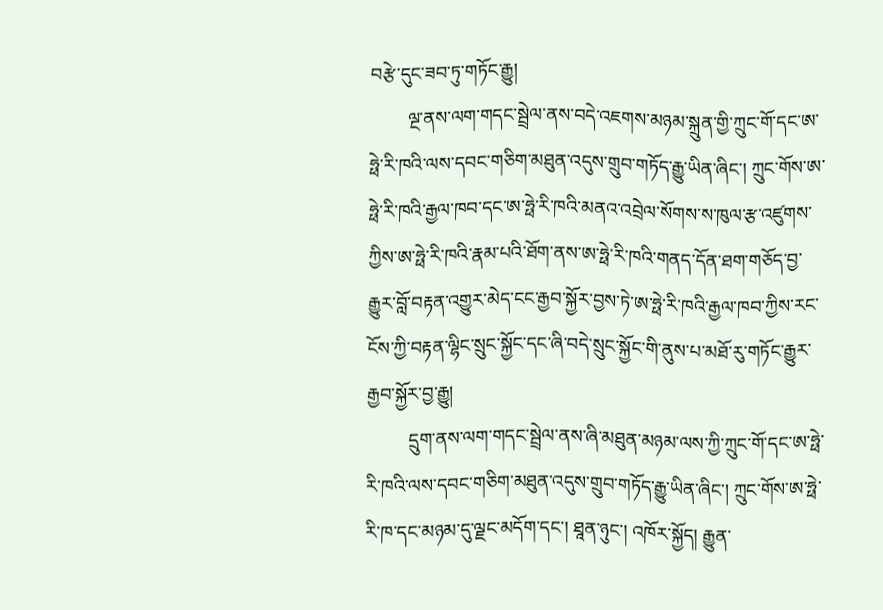བརྩེ་དུང་ཟབ་ཏུ་གཏོང་རྒྱུ།
        ལྔ་ནས་ལག་གདང་སྦྲེལ་ནས་བདེ་འཇགས་མཉམ་སྐྲུན་གྱི་ཀྲུང་གོ་དང་ཨ་ཧྥེ་རི་ཁའི་ལས་དབང་གཅིག་མཐུན་འདུས་གྲུབ་གཏོད་རྒྱུ་ཡིན་ཞིང་། ཀྲུང་གོས་ཨ་ཧྥེ་རི་ཁའི་རྒྱལ་ཁབ་དང་ཨ་ཧྥེ་རི་ཁའི་མནའ་འབྲེལ་སོགས་ས་ཁུལ་རྩ་འཛུགས་ཀྱིས་ཨ་ཧྥེ་རི་ཁའི་རྣམ་པའི་ཐོག་ནས་ཨ་ཧྥེ་རི་ཁའི་གནད་དོན་ཐག་གཅོད་བྱ་རྒྱུར་བློ་བརྟན་འགྱུར་མེད་ངང་རྒྱབ་སྐྱོར་བྱས་ཏེ་ཨ་ཧྥེ་རི་ཁའི་རྒྱལ་ཁབ་ཀྱིས་རང་ངོས་ཀྱི་བརྟན་ལྷིང་སྲུང་སྐྱོང་དང་ཞི་བདེ་སྲུང་སྐྱོང་གི་ནུས་པ་མཐོ་རུ་གཏོང་རྒྱུར་རྒྱབ་སྐྱོར་བྱ་རྒྱུ།
         དྲུག་ནས་ལག་གདང་སྦྲེལ་ནས་ཞི་མཐུན་མཉམ་ལས་ཀྱི་ཀྲུང་གོ་དང་ཨ་ཧྥེ་རི་ཁའི་ལས་དབང་གཅིག་མཐུན་འདུས་གྲུབ་གཏོད་རྒྱུ་ཡིན་ཞིང་། ཀྲུང་གོས་ཨ་ཧྥེ་རི་ཁ་དང་མཉམ་དུ་ལྗང་མདོག་དང་། ཐཱན་ཉུང་། འཁོར་སྐྱོད། རྒྱུན་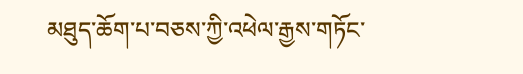མཐུད་ཆོག་པ་བཅས་ཀྱི་འཕེལ་རྒྱས་གཏོང་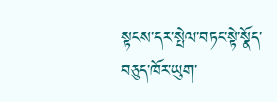སྟངས་དར་སྤེལ་བཏང་སྟེ་སྣོད་བཅུད་ཁོར་ཡུག་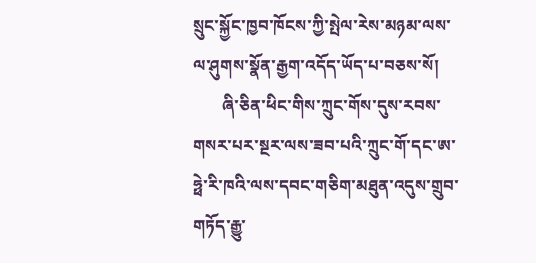སྲུང་སྐྱོང་ཁྱབ་ཁོངས་ཀྱི་སྤེལ་རེས་མཉམ་ལས་ལ་ཤུགས་སྣོན་རྒྱག་འདོད་ཡོད་པ་བཅས་སོ།
       ཞི་ཅིན་ཕིང་གིས་ཀྲུང་གོས་དུས་རབས་གསར་པར་སྔར་ལས་ཟབ་པའི་ཀྲུང་གོ་དང་ཨ་ཧྥེ་རི་ཁའི་ལས་དབང་གཅིག་མཐུན་འདུས་གྲུབ་གཏོད་རྒྱུ་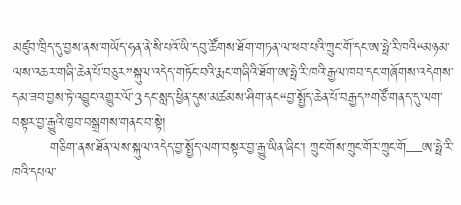མཛུབ་ཁྲིད་དུ་བྱས་ནས་གཡོད་ཧན་ནེ་སི་པའོ་ཡི་དབུ་ཚོགས་ཐོག་གཏན་ལ་ཕབ་པའི་ཀྲུང་གོ་དང་ཨ་ཧྥེ་རི་ཁའི“མཉམ་ལས་འཆར་གཞི་ཆེན་པོ་བཅུར”སྐུལ་འདེད་གཏོང་བའི་རྨང་གཞིའི་ཐོག་ཨ་ཧྥེ་རི་ཁའི་རྒྱལ་ཁབ་དང་གཞོགས་འདེགས་དམ་ཟབ་བྱས་ཏེ་འབྱུང་འགྱུར་ལོ་3དང་སླད་ཕྱིན་དུས་མཚམས་ཤིག་ནང“བྱ་སྤྱོད་ཆེན་པོ་བརྒྱད”གཙོ་གནད་དུ་ལག་བསྟར་བྱ་རྒྱུའི་ཁྱབ་བསྒྲགས་གནང་བ་སྟེ།
        གཅིག་ནས་ཐོན་ལས་སྐུལ་འདེད་བྱ་སྤྱོད་ལག་བསྟར་བྱ་རྒྱུ་ཡིན་ཞིང་། ཀྲུང་གོས་ཀྲུང་གོར་ཀྲུང་གོ—ཨ་ཧྥེ་རི་ཁའི་དཔལ་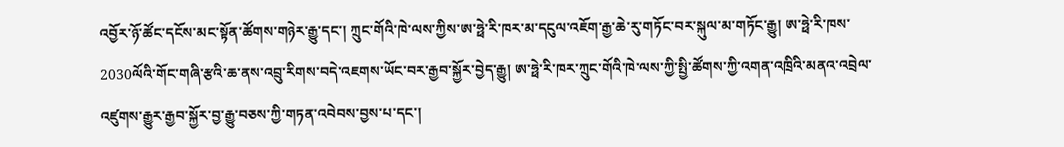འབྱོར་ཉོ་ཚོང་དངོས་མང་སྟོན་ཚོགས་གཉེར་རྒྱུ་དང་། ཀྲུང་གོའི་ཁེ་ལས་ཀྱིས་ཨ་ཧྥེ་རི་ཁར་མ་དངུལ་འཇོག་རྒྱ་ཆེ་རུ་གཏོང་བར་སྐུལ་མ་གཏོང་རྒྱུ། ཨ་ཧྥེ་རི་ཁས་2030ལོའི་གོང་གཞི་རྩའི་ཆ་ནས་འབྲུ་རིགས་བདེ་འཇགས་ཡོང་བར་རྒྱབ་སྐྱོར་བྱེད་རྒྱུ། ཨ་ཧྥེ་རི་ཁར་ཀྲུང་གོའི་ཁེ་ལས་ཀྱི་སྤྱི་ཚོགས་ཀྱི་འགན་འཁྲིའི་མནའ་འབྲེལ་འཛུགས་རྒྱུར་རྒྱབ་སྐྱོར་བྱ་རྒྱུ་བཅས་ཀྱི་གཏན་འབེབས་བྱས་པ་དང་།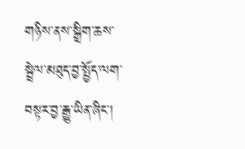གཉིས་ནས་སྒྲིག་ཆས་སྦྲེལ་མཐུད་བྱ་སྤྱོད་ལག་བསྟར་བྱ་རྒྱུ་ཡིན་ཞིང་།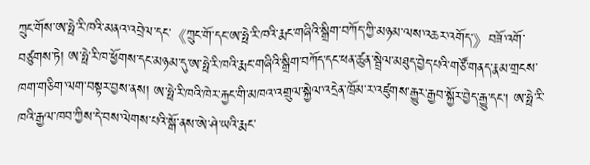ཀྲུང་གོས་ཨ་ཧྥེ་རི་ཁའི་མནའ་འབྲེལ་དང་《ཀྲུང་གོ་དང་ཨ་ཧྥེ་རི་ཁའི་རྨང་གཞིའི་སྒྲིག་བཀོད་ཀྱི་མཉམ་ལས་འཆར་འགོད་》བཟོ་འགོ་བཙུགས་ཏེ། ཨ་ཧྥེ་རི་ཁ་ཕྱོགས་དང་མཉམ་དུ་ཨ་ཧྥེ་རི་ཁའི་རྨང་གཞིའི་སྒྲིག་བཀོད་དང་ཕན་ཚུན་སྦྲེལ་མཐུད་བྱེད་པའི་གཙོ་གནད་རྣམ་གྲངས་ཁག་གཅིག་ལག་བསྟར་བྱས་ནས། ཨ་ཧྥེ་རི་ཁའི་ཁེར་རྐྱང་གི་མཁའ་འགྲུལ་སྐྱེལ་འདྲེན་ཁྲོམ་ར་འཛུགས་རྒྱུར་རྒྱབ་སྐྱོར་བྱེད་རྒྱུ་དང་། ཨ་ཧྥེ་རི་ཁའི་རྒྱལ་ཁབ་ཀྱིས་དེ་བས་ལེགས་པའི་སྒོ་ནས་ཨེ་ཤེ་ཡའི་རྨང་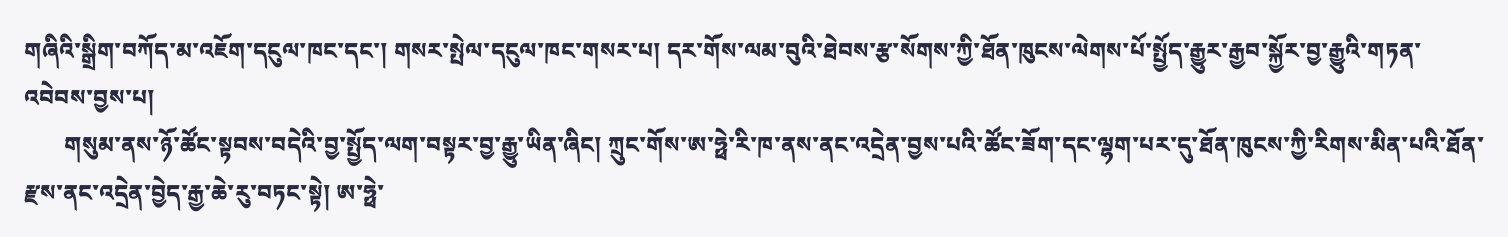གཞིའི་སྒྲིག་བཀོད་མ་འཇོག་དངུལ་ཁང་དང་། གསར་སྤེལ་དངུལ་ཁང་གསར་པ། དར་གོས་ལམ་བུའི་ཐེབས་རྩ་སོགས་ཀྱི་ཐོན་ཁུངས་ལེགས་པོ་སྤྱོད་རྒྱུར་རྒྱབ་སྐྱོར་བྱ་རྒྱུའི་གཏན་འབེབས་བྱས་པ།
       གསུམ་ནས་ཉོ་ཚོང་སྟབས་བདེའི་བྱ་སྤྱོད་ལག་བསྟར་བྱ་རྒྱུ་ཡིན་ཞིང། ཀྲུང་གོས་ཨ་ཧྥེ་རི་ཁ་ནས་ནང་འདྲེན་བྱས་པའི་ཚོང་ཟོག་དང་ལྷག་པར་དུ་ཐོན་ཁུངས་ཀྱི་རིགས་མིན་པའི་ཐོན་རྫས་ནང་འདྲེན་བྱེད་རྒྱ་ཆེ་རུ་བཏང་སྟེ། ཨ་ཧྥེ་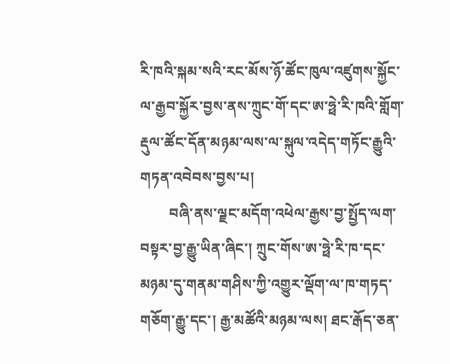རི་ཁའི་སྐམ་སའི་རང་མོས་ཉོ་ཚོང་ཁུལ་འཛུགས་སྐྱོང་ལ་རྒྱབ་སྐྱོར་བྱས་ནས་ཀྲུང་གོ་དང་ཨ་ཧྥེ་རི་ཁའི་གློག་རྡུལ་ཚོང་དོན་མཉམ་ལས་ལ་སྐུལ་འདེད་གཏོང་རྒྱུའི་གཏན་འབེབས་བྱས་པ།
        བཞི་ནས་ལྗང་མདོག་འཕེལ་རྒྱས་བྱ་སྤྱོད་ལག་བསྟར་བྱ་རྒྱུ་ཡིན་ཞིང་། ཀྲུང་གོས་ཨ་ཧྥེ་རི་ཁ་དང་མཉམ་དུ་གནམ་གཤིས་ཀྱི་འགྱུར་ལྡོག་ལ་ཁ་གཏད་གཅོག་རྒྱུ་དང་། རྒྱ་མཚོའི་མཉམ་ལས། ཐང་རྒོད་ཅན་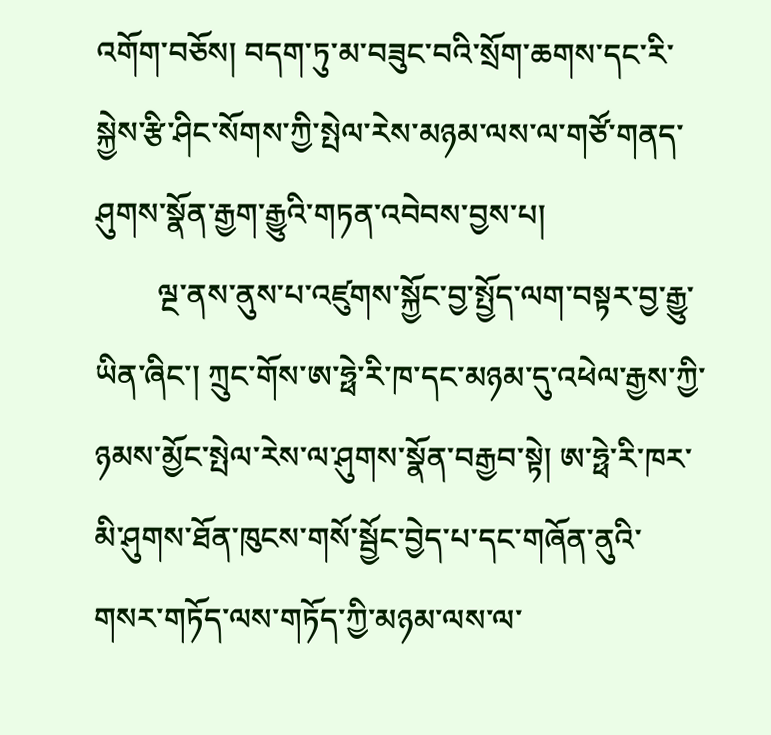འགོག་བཅོས། བདག་ཏུ་མ་བཟུང་བའི་སྲོག་ཆགས་དང་རི་སྐྱེས་རྩི་ཤིང་སོགས་ཀྱི་སྤེལ་རེས་མཉམ་ལས་ལ་གཙོ་གནད་ཤུགས་སྣོན་རྒྱག་རྒྱུའི་གཏན་འབེབས་བྱས་པ།
        ལྔ་ནས་ནུས་པ་འཛུགས་སྐྱོང་བྱ་སྤྱོད་ལག་བསྟར་བྱ་རྒྱུ་ཡིན་ཞིང་། ཀྲུང་གོས་ཨ་ཧྥེ་རི་ཁ་དང་མཉམ་དུ་འཕེལ་རྒྱས་ཀྱི་ཉམས་མྱོང་སྤེལ་རེས་ལ་ཤུགས་སྣོན་བརྒྱབ་སྟེ། ཨ་ཧྥེ་རི་ཁར་མི་ཤུགས་ཐོན་ཁུངས་གསོ་སྦྱོང་བྱེད་པ་དང་གཞོན་ནུའི་གསར་གཏོད་ལས་གཏོད་ཀྱི་མཉམ་ལས་ལ་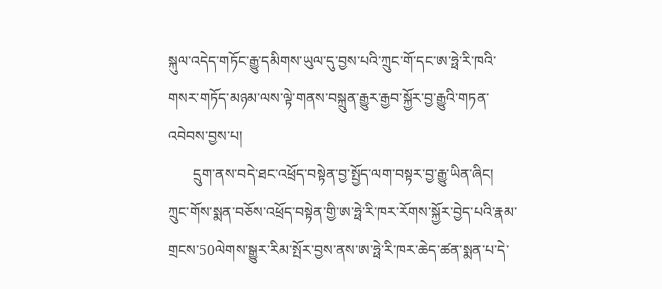སྐུལ་འདེད་གཏོང་རྒྱུ་དམིགས་ཡུལ་དུ་བྱས་པའི་ཀྲུང་གོ་དང་ཨ་ཧྥེ་རི་ཁའི་གསར་གཏོད་མཉམ་ལས་ལྟེ་གནས་བསྐྲུན་རྒྱུར་རྒྱབ་སྐྱོར་བྱ་རྒྱུའི་གཏན་འབེབས་བྱས་པ།
       དྲུག་ནས་བདེ་ཐང་འཕྲོད་བསྟེན་བྱ་སྤྱོད་ལག་བསྟར་བྱ་རྒྱུ་ཡིན་ཞིང། ཀྲུང་གོས་སྨན་བཅོས་འཕྲོད་བསྟེན་གྱི་ཨ་ཧྥེ་རི་ཁར་རོགས་སྐྱོར་བྱེད་པའི་རྣམ་གྲངས་50ལེགས་སྒྱུར་རིམ་སྤོར་བྱས་ནས་ཨ་ཧྥེ་རི་ཁར་ཆེད་ཚན་སྨན་པ་དེ་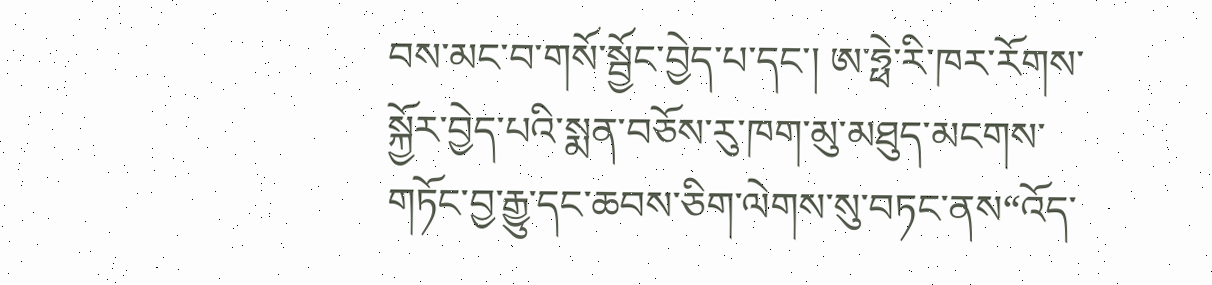བས་མང་བ་གསོ་སྦྱོང་བྱེད་པ་དང་། ཨ་ཧྥེ་རི་ཁར་རོགས་སྐྱོར་བྱེད་པའི་སྨན་བཅོས་རུ་ཁག་མུ་མཐུད་མངགས་གཏོང་བྱ་རྒྱུ་དང་ཆབས་ཅིག་ལེགས་སུ་བཏང་ནས“འོད་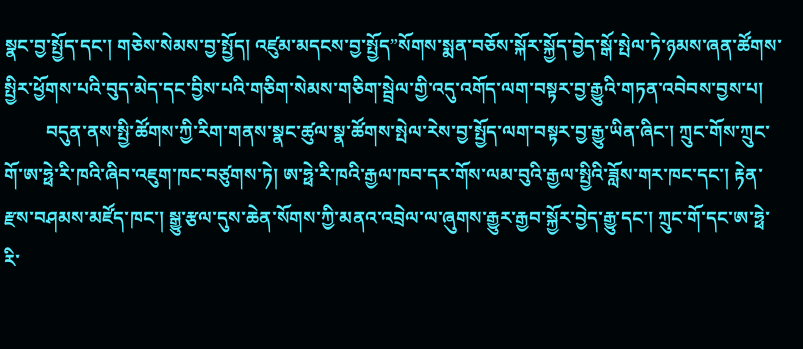སྣང་བྱ་སྤྱོད་དང་། གཅེས་སེམས་བྱ་སྤྱོད། འཛུམ་མདངས་བྱ་སྤྱོད”སོགས་སྨན་བཅོས་སྐོར་སྐྱོད་བྱེད་སྒོ་སྤེལ་ཏེ་ཉམས་ཞན་ཚོགས་སྤྱིར་ཕྱོགས་པའི་བུད་མེད་དང་བྱིས་པའི་གཅིག་སེམས་གཅིག་སྦྲེལ་གྱི་འདུ་འགོད་ལག་བསྟར་བྱ་རྒྱུའི་གཏན་འབེབས་བྱས་པ།
         བདུན་ནས་སྤྱི་ཚོགས་ཀྱི་རིག་གནས་སྣང་ཚུལ་སྣ་ཚོགས་སྤེལ་རེས་བྱ་སྤྱོད་ལག་བསྟར་བྱ་རྒྱུ་ཡིན་ཞིང་། ཀྲུང་གོས་ཀྲུང་གོ་ཨ་ཧྥེ་རི་ཁའི་ཞིབ་འཇུག་ཁང་བཙུགས་ཏེ། ཨ་ཧྥེ་རི་ཁའི་རྒྱལ་ཁབ་དར་གོས་ལམ་བུའི་རྒྱལ་སྤྱིའི་ཟློས་གར་ཁང་དང་། རྟེན་རྫས་བཤམས་མཛོད་ཁང་། སྒྱུ་རྩལ་དུས་ཆེན་སོགས་ཀྱི་མནའ་འབྲེལ་ལ་ཞུགས་རྒྱུར་རྒྱབ་སྐྱོར་བྱེད་རྒྱུ་དང་། ཀྲུང་གོ་དང་ཨ་ཧྥེ་རི་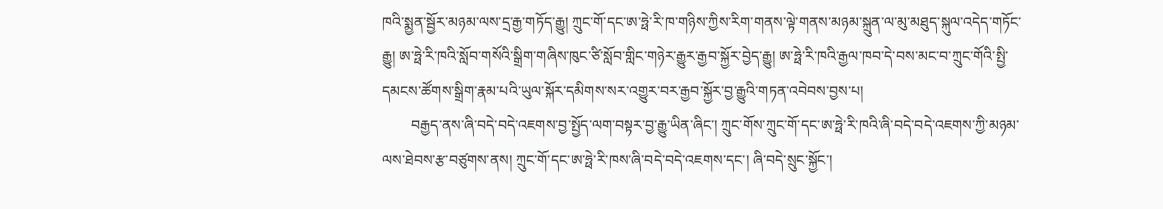ཁའི་སྨྱན་སྦྱོར་མཉམ་ལས་དྲ་རྒྱ་གཏོད་རྒྱུ། ཀྲུང་གོ་དང་ཨ་ཧྥེ་རི་ཁ་གཉིས་ཀྱིས་རིག་གནས་ལྟེ་གནས་མཉམ་སྐྲུན་ལ་མུ་མཐུད་སྐུལ་འདེད་གཏོང་རྒྱུ། ཨ་ཧྥེ་རི་ཁའི་སློབ་གསོའི་སྒྲིག་གཞིས་ཁུང་ཙི་སློབ་གླིང་གཉེར་རྒྱུར་རྒྱབ་སྐྱོར་བྱེད་རྒྱུ། ཨ་ཧྥེ་རི་ཁའི་རྒྱལ་ཁབ་དེ་བས་མང་བ་ཀྲུང་གོའི་སྤྱི་དམངས་ཚོགས་སྒྲིག་རྣམ་པའི་ཡུལ་སྐོར་དམིགས་སར་འགྱུར་བར་རྒྱབ་སྐྱོར་བྱ་རྒྱུའི་གཏན་འབེབས་བྱས་པ།
        བརྒྱད་ནས་ཞི་བདེ་བདེ་འཇགས་བྱ་སྤྱོད་ལག་བསྟར་བྱ་རྒྱུ་ཡིན་ཞིང་། ཀྲུང་གོས་ཀྲུང་གོ་དང་ཨ་ཧྥེ་རི་ཁའི་ཞི་བདེ་བདེ་འཇགས་ཀྱི་མཉམ་ལས་ཐེབས་རྩ་བཙུགས་ནས། ཀྲུང་གོ་དང་ཨ་ཧྥེ་རི་ཁས་ཞི་བདེ་བདེ་འཇགས་དང་། ཞི་བདེ་སྲུང་སྐྱོང་།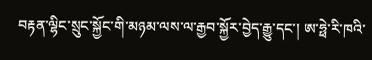བརྟན་ལྷིང་སྲུང་སྐྱོང་གི་མཉམ་ལས་ལ་རྒྱབ་སྐྱོར་བྱེད་རྒྱུ་དང་། ཨ་ཧྥེ་རི་ཁའི་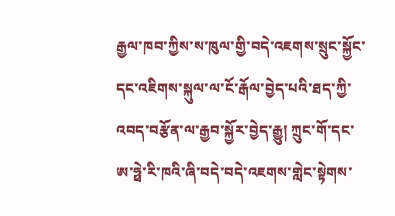རྒྱལ་ཁབ་ཀྱིས་ས་ཁུལ་གྱི་བདེ་འཇགས་སྲུང་སྐྱོང་དང་འཇིགས་སྐུལ་ལ་ངོ་རྒོལ་བྱེད་པའི་ཐད་ཀྱི་འབད་བརྩོན་ལ་རྒྱབ་སྐྱོར་བྱེད་རྒྱུ། ཀྲུང་གོ་དང་ཨ་ཧྥེ་རི་ཁའི་ཞི་བདེ་བདེ་འཇགས་གླེང་སྟེགས་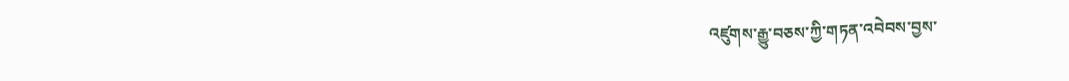འཛུགས་རྒྱུ་བཅས་ཀྱི་གཏན་འབེབས་བྱས་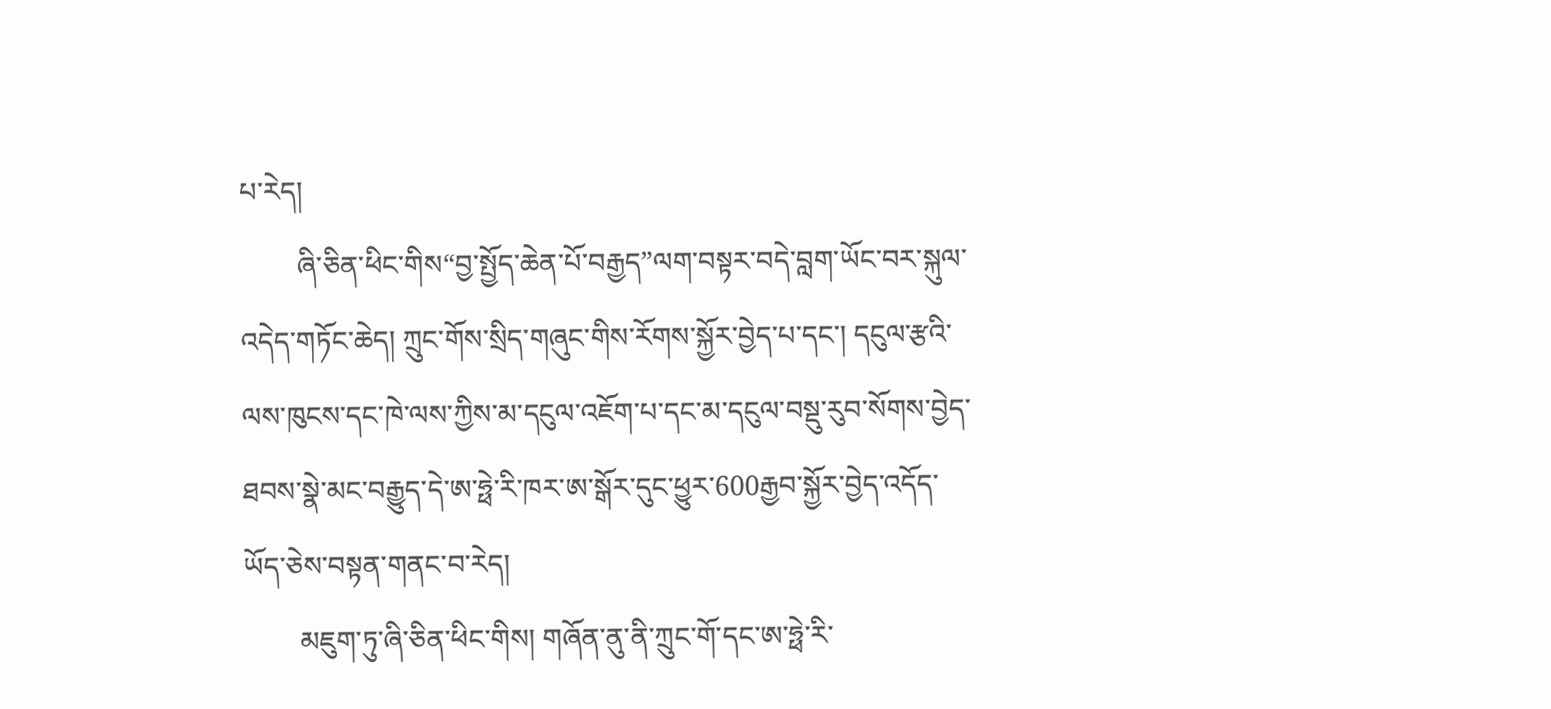པ་རེད།
        ཞི་ཅིན་ཕིང་གིས“བྱ་སྤྱོད་ཆེན་པོ་བརྒྱད”ལག་བསྟར་བདེ་བླག་ཡོང་བར་སྐུལ་འདེད་གཏོང་ཆེད། ཀྲུང་གོས་སྲིད་གཞུང་གིས་རོགས་སྐྱོར་བྱེད་པ་དང་། དངུལ་རྩའི་ལས་ཁུངས་དང་ཁེ་ལས་ཀྱིས་མ་དངུལ་འཇོག་པ་དང་མ་དངུལ་བསྡུ་རུབ་སོགས་བྱེད་ཐབས་སྣེ་མང་བརྒྱུད་དེ་ཨ་ཧྥེ་རི་ཁར་ཨ་སྒོར་དུང་ཕྱུར་600རྒྱབ་སྐྱོར་བྱེད་འདོད་ཡོད་ཅེས་བསྟན་གནང་བ་རེད།
        མཇུག་ཏུ་ཞི་ཅིན་ཕིང་གིས། གཞོན་ནུ་ནི་ཀྲུང་གོ་དང་ཨ་ཧྥེ་རི་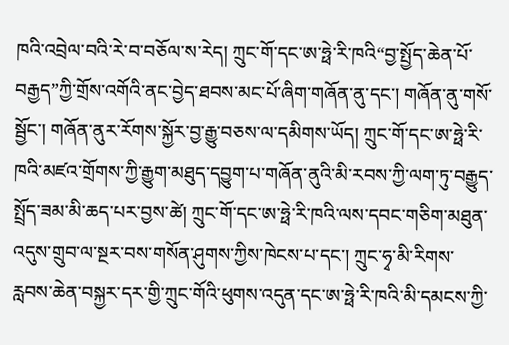ཁའི་འབྲེལ་བའི་རེ་བ་བཅོལ་ས་རེད། ཀྲུང་གོ་དང་ཨ་ཧྥེ་རི་ཁའི“བྱ་སྤྱོད་ཆེན་པོ་བརྒྱད”ཀྱི་གྲོས་འགོའི་ནང་བྱེད་ཐབས་མང་པོ་ཞིག་གཞོན་ནུ་དང་། གཞོན་ནུ་གསོ་སྦྱོང་། གཞོན་ནུར་རོགས་སྐྱོར་བྱ་རྒྱུ་བཅས་ལ་དམིགས་ཡོད། ཀྲུང་གོ་དང་ཨ་ཧྥེ་རི་ཁའི་མཛའ་གྲོགས་ཀྱི་རྒྱུག་མཐུད་དབྱུག་པ་གཞོན་ནུའི་མི་རབས་ཀྱི་ལག་ཏུ་བརྒྱུད་སྤྲོད་ཟམ་མི་ཆད་པར་བྱས་ཚེ། ཀྲུང་གོ་དང་ཨ་ཧྥེ་རི་ཁའི་ལས་དབང་གཅིག་མཐུན་འདུས་གྲུབ་ལ་སྔར་བས་གསོན་ཤུགས་ཀྱིས་ཁེངས་པ་དང་། ཀྲུང་ཧྭ་མི་རིགས་རླབས་ཆེན་བསྐྱར་དར་གྱི་ཀྲུང་གོའི་ཕུགས་འདུན་དང་ཨ་ཧྥེ་རི་ཁའི་མི་དམངས་ཀྱི་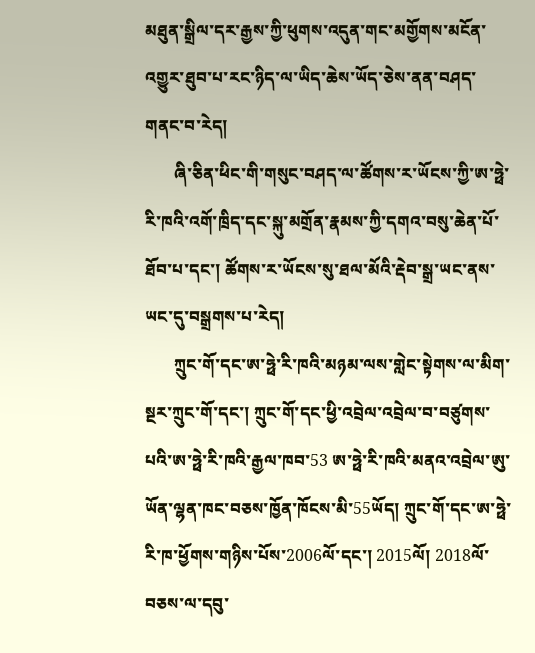མཐུན་སྒྲིལ་དར་རྒྱས་ཀྱི་ཕུགས་འདུན་གང་མགྱོགས་མངོན་འགྱུར་ཐུབ་པ་རང་ཉིད་ལ་ཡིད་ཆེས་ཡོད་ཅེས་ནན་བཤད་གནང་བ་རེད།
       ཞི་ཅིན་ཕིང་གི་གསུང་བཤད་ལ་ཚོགས་ར་ཡོངས་ཀྱི་ཨ་ཧྥེ་རི་ཁའི་འགོ་ཁྲིད་དང་སྐུ་མགྲོན་རྣམས་ཀྱི་དགའ་བསུ་ཆེན་པོ་ཐོབ་པ་དང་། ཚོགས་ར་ཡོངས་སུ་ཐལ་མོའི་རྡེབ་སྒྲ་ཡང་ནས་ཡང་དུ་བསྒྲགས་པ་རེད།
       ཀྲུང་གོ་དང་ཨ་ཧྥེ་རི་ཁའི་མཉམ་ལས་གླེང་སྟེགས་ལ་མིག་སྔར་ཀྲུང་གོ་དང་། ཀྲུང་གོ་དང་ཕྱི་འབྲེལ་འབྲེལ་བ་བཙུགས་པའི་ཨ་ཧྥེ་རི་ཁའི་རྒྱལ་ཁབ་53 ཨ་ཧྥེ་རི་ཁའི་མནའ་འབྲེལ་ཨུ་ཡོན་ལྷན་ཁང་བཅས་ཁྱོན་ཁོངས་མི་55ཡོད། ཀྲུང་གོ་དང་ཨ་ཧྥེ་རི་ཁ་ཕྱོགས་གཉིས་པོས་2006ལོ་དང་། 2015ལོ། 2018ལོ་བཅས་ལ་དབུ་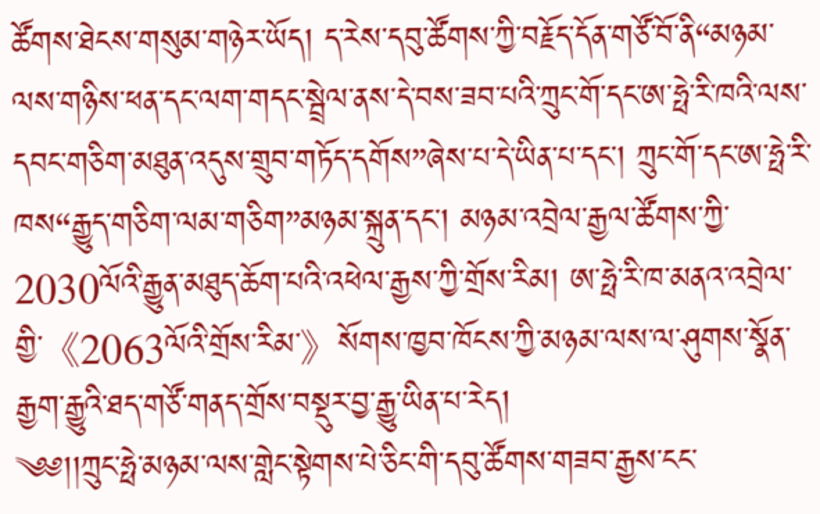ཚོགས་ཐེངས་གསུམ་གཉེར་ཡོད། ད་རེས་དབུ་ཚོགས་ཀྱི་བརྗོད་དོན་གཙོ་བོ་ནི“མཉམ་ལས་གཉིས་ཕན་དང་ལག་གདང་སྦྲེལ་ནས་དེ་བས་ཟབ་པའི་ཀྲུང་གོ་དང་ཨ་ཧྥེ་རི་ཁའི་ལས་དབང་གཅིག་མཐུན་འདུས་གྲུབ་གཏོད་དགོས”ཞེས་པ་དེ་ཡིན་པ་དང་། ཀྲུང་གོ་དང་ཨ་ཧྥེ་རི་ཁས“རྒྱུད་གཅིག་ལམ་གཅིག”མཉམ་སྐྲུན་དང་། མཉམ་འབྲེལ་རྒྱལ་ཚོགས་ཀྱི་2030ལོའི་རྒྱུན་མཐུད་ཆོག་པའི་འཕེལ་རྒྱས་ཀྱི་གྲོས་རིམ། ཨ་ཧྥེ་རི་ཁ་མནའ་འབྲེལ་གྱི་《2063ལོའི་གྲོས་རིམ་》སོགས་ཁྱབ་ཁོངས་ཀྱི་མཉམ་ལས་ལ་ཤུགས་སྣོན་རྒྱག་རྒྱུའི་ཐད་གཙོ་གནད་གྲོས་བསྡུར་བྱ་རྒྱུ་ཡིན་པ་རེད།
༄༅།།ཀྲུང་ཧྥེ་མཉམ་ལས་གླེང་སྟེགས་པེ་ཅིང་གི་དབུ་ཚོགས་གཟབ་རྒྱས་ངང་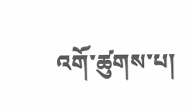འགོ་ཚུགས་པ།